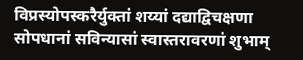विप्रस्योपस्करैर्युक्तां शय्यां दद्याद्विचक्षणा सोपधानां सविन्यासां स्वास्तरावरणां शुभाम्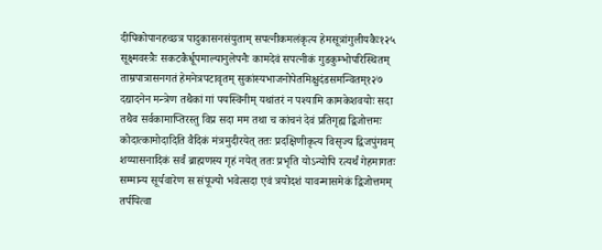दीपिकोपानहच्छत्र पादुकासनसंयुताम् सपत्नीकमलंकृत्य हेमसूत्रांगुलीयकैः१२५ सूक्ष्मवस्त्रैः सकटकैर्धूपमाल्यानुलेपनैः कामदेवं सपत्नीकं गुडकुम्भोपरिस्थितम्
ताम्रपात्रासनगतं हेमनेत्रपटावृतम् सुकांस्यभाजनोपेतमिक्षुदंडसमन्वितम्१२७ दद्यादनेन मन्त्रेण तथैकां गां पयस्विनीम् यथांतरं न पश्यामि कामकेशवयोः सदा
तथैव सर्वकामाप्तिरस्तु विप्र सदा मम तथा च कांचनं देवं प्रतिगृह्य द्विजोत्तमः
कोदात्कामोदादिति वैदिकं मंत्रमुदीरयेत् ततः प्रदक्षिणीकृत्य विसृज्य द्विजपुंगवम्
शय्यासनादिकं सर्वं ब्राह्मणस्य गृहं नयेत् ततः प्रभृति योऽन्योपि रत्यर्थं गेहमागतः
सम्मान्य सूर्यवारेण स संपूज्यो भवेत्सदा एवं त्रयोदशं यावन्मासमेकं द्विजोत्तमम्
तर्पयित्वा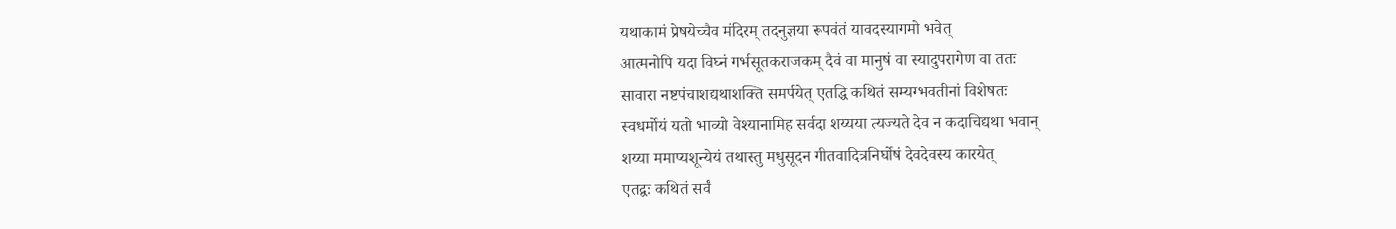यथाकामं प्रेषयेच्चैव मंदिरम् तदनुज्ञया रूपवंतं यावदस्यागमो भवेत्
आत्मनोपि यदा विघ्नं गर्भसूतकराजकम् दैवं वा मानुषं वा स्यादुपरागेण वा ततः
सावारा नष्टपंचाशद्यथाशक्ति समर्पयेत् एतद्धि कथितं सम्यग्भवतीनां विशेषतः
स्वधर्मोयं यतो भाव्यो वेश्यानामिह सर्वदा शय्यया त्यज्यते देव न कदाचिद्यथा भवान्
शय्या ममाप्यशून्येयं तथास्तु मधुसूदन गीतवादित्रनिर्घोषं देवदेवस्य कारयेत्
एतद्वः कथितं सर्वं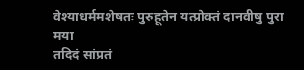वेश्याधर्ममशेषतः पुरुहूतेन यत्प्रोक्तं दानवीषु पुरा मया
तदिदं सांप्रतं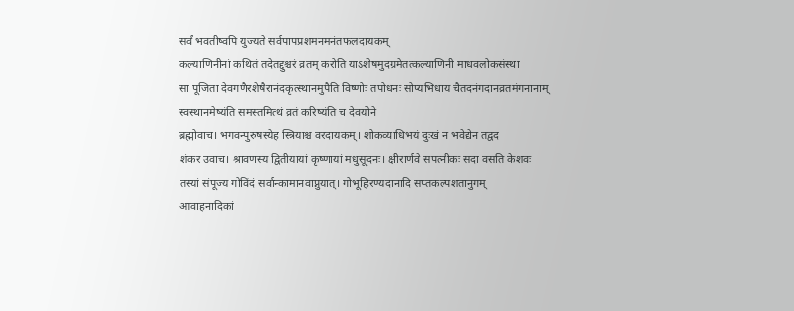सर्वं भवतीष्वपि युज्यते सर्वपापप्रशमनमनंतफलदायकम्
कल्याणिनीनां कथितं तदेतद्दुश्चरं व्रतम् करोति याऽशेषमुदग्रमेतत्कल्याणिनी माधवलोकसंस्था
सा पूजिता देवगणैरशेषैरानंदकृत्स्थानमुपैति विष्णोः तपोधनः सोप्यभिधाय चैतदनंगदानव्रतमंगनानाम्
स्वस्थानमेष्यंति समस्तमित्थं व्रतं करिष्यंति च देवयोने
ब्रह्मोवाच। भगवन्पुरुषस्येह स्त्रियाश्च वरदायकम्। शोकव्याधिभयं दुःखं न भवेद्येन तद्वद
शंकर उवाच। श्रावणस्य द्वितीयायां कृष्णायां मधुसूदनः। क्षीरार्णवे सपत्नीकः सदा वसति केशवः
तस्यां संपूज्य गोविंदं सर्वान्कामानवाप्नुयात्। गोभूहिरण्यदानादि सप्तकल्पशतानुगम्
आवाहनादिकां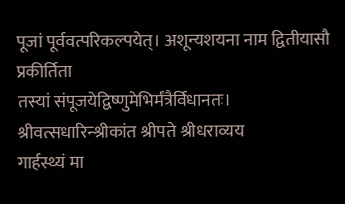पूजां पूर्ववत्परिकल्पयेत्। अशून्यशयना नाम द्वितीयासौ प्रकीर्तिता
तस्यां संपूजयेद्विष्णुमेभिर्मंत्रैर्विधानतः। श्रीवत्सधारिन्श्रीकांत श्रीपते श्रीधराव्यय
गार्हस्थ्यं मा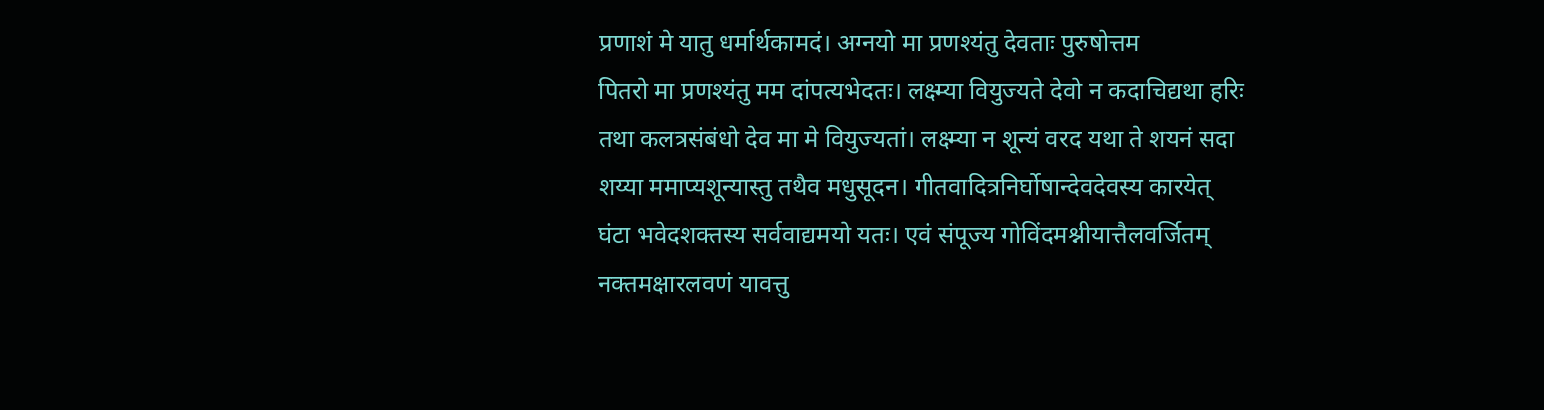प्रणाशं मे यातु धर्मार्थकामदं। अग्नयो मा प्रणश्यंतु देवताः पुरुषोत्तम
पितरो मा प्रणश्यंतु मम दांपत्यभेदतः। लक्ष्म्या वियुज्यते देवो न कदाचिद्यथा हरिः
तथा कलत्रसंबंधो देव मा मे वियुज्यतां। लक्ष्म्या न शून्यं वरद यथा ते शयनं सदा
शय्या ममाप्यशून्यास्तु तथैव मधुसूदन। गीतवादित्रनिर्घोषान्देवदेवस्य कारयेत्
घंटा भवेदशक्तस्य सर्ववाद्यमयो यतः। एवं संपूज्य गोविंदमश्नीयात्तैलवर्जितम्
नक्तमक्षारलवणं यावत्तु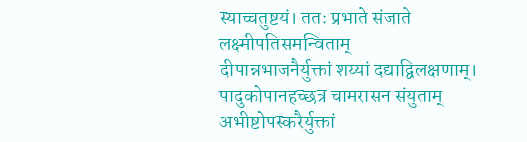स्याच्चतुष्टयं। ततः प्रभाते संजाते लक्ष्मीपतिसमन्विताम्
दीपान्नभाजनैर्युक्तां शय्यां दद्याद्विलक्षणाम्। पादुकोपानहच्छत्र चामरासन संयुताम्
अभीष्टोपस्करैर्युक्तां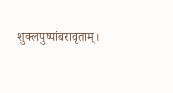शुक्लपुष्पांबरावृताम्।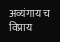अव्यंगाय च विप्राय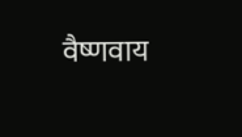वैष्णवाय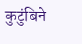कुटुंबिने